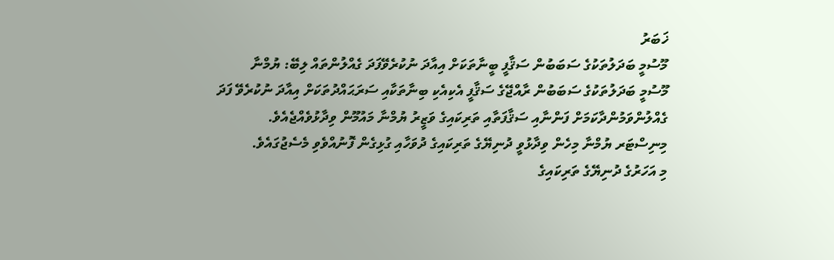ޚަބަރު
މޫސުމީ ބަދަލުތަކުގެ ސަބަބުން ސަޤާފީ ބީނާތަކަށް އިއާދަ ނުކުރެވޭފަދަ ގެއްލުންތައް ލިބޭ: ޔުމްނާ
މޫސުމީ ބަދަލުތަކުގެ ސަބަބުން ރާއްޖޭގެ ސަޤާފީ އެކިއެކި ބިނާތަކާއި ސަރަޙައްދުތަކަށް އިއާދަ ނުކުރެވޭ ފަދަ ގެއްލުންވަމުންދާކަމަށް ފަންނާއި ސަޤާފަތާއި ތަރިކައިގެ ވަޒީރު ޔުމްނާ މައުމޫން ވިދާޅުވެއްޖެއެވެ.
މިނިސްޓަރ ޔުމްނާ މިހެން ވިދާޅުވީ ދުނިޔޭގެ ތަރިކައިގެ ދުވަހާއި ގުޅިގެން ފޮނުއްވެވި މެސެޖުގައެވެ.
މި އަހަރުގެ ދުނިޔޭގެ ތަރިކައިގެ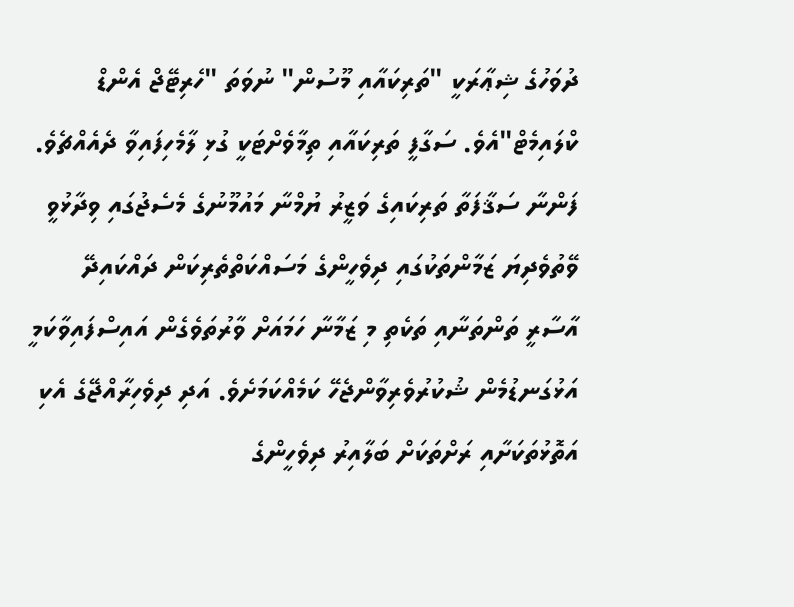ދުވަހުގެ ޝިޢާރަކީ "ތަރިކައާއި މޫސުން" ނުވަތަ "ހެރިޓޭޖް އެންޑް ކްލައިމެޓް"އެވެ. ސަގާފީ ތަރިކައާއި ތިމާވެށްޓަކީ ގުޅި ލާމެހިފައިވާ ދެއެއްޗެވެ.
ފަންނާ ސަޤާފަތާ ތަރިކައިގެ ވަޒީރު ޔުމްނާ މައުމޫނުގެ މެސެޖުގައި ވިދާޅުވީ ވޭތުވެދިޔަ ޒަމާންތަކުގައި ދިވެހީންގެ މަސައްކަތްތެރިކަން ދައްކައިދޭ އާސާރީ ތަންތަނާއި ތަކެތި މި ޒަމާނާ ހަމައަށް ވާރުތަވެގެން އައިސްފައިވާކަމީ އަޅުގަނޑުމެން ޝުކުރުވެރިވާންޖެހޭ ކަމެއްކަމަށެވެ. އަދި ދިވެހިރާއްޖޭގެ އެކި އަތޮޅުތަކަށާއި ރަށްތަކަށް ބަލާއިރު ދިވެހީންގެ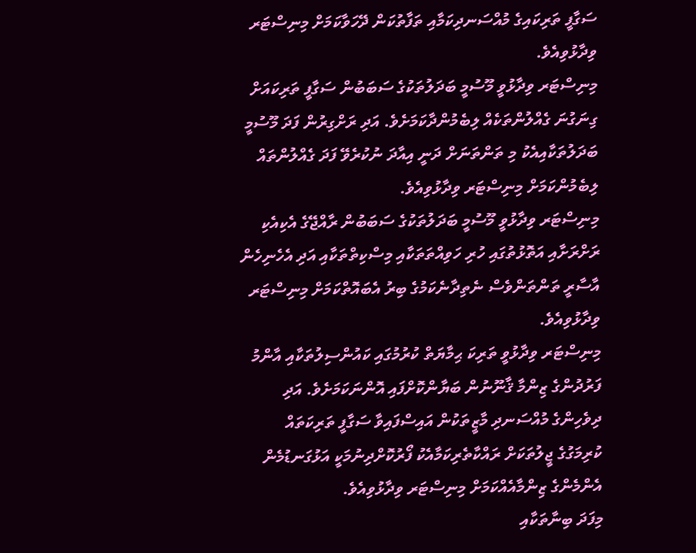ސަގާފީ ތަރިކައިގެ މުއްސަނދިކަމާއި ތަފާތުކަން ދޭހަވާކަމަށް މިނިސްޓަރ ވިދާޅުވިއެވެ.
މިނިސްޓަރ ވިދާޅުވީ މޫސުމީ ބަދަލުތަކުގެ ސަބަބުން ސަގާފީ ތަރިކައަށް ގިނަގުނަ ގެއްލުންތަކެއް ލިބެމުންދާކަމަށެވެ. އަދި ރަށްގިރުން ފަދަ މޫސުމީ ބަދަލުތަކާއިއެކު މި ތަންތަނަށް ދަނީ އިއާދަ ނުކުރެވޭ ފަދަ ގެއްލުންތައް ލިބެމުންކަމަށް މިނިސްޓަރ ވިދާޅުވިއެވެ.
މިނިސްޓަރ ވިދާޅުވީ މޫސުމީ ބަދަލުތަކުގެ ސަބަބުން ރާއްޖޭގެ އެކިއެކި ރަށްރަށާއި އަތޮޅުތުގައި ހުރި ހަވިއްތަތަކާއި މިސްކިތްތަކާއި އަދި އެހެނިހެން އާސާރީ ތަންތަންވެސް ނެތިދާނެކަމުގެ ބިރު އެބައޮތްކަމަށް މިނިސްޓަރ ވިދާޅުވިއެވެ.
މިނިސްޓަރ ވިދާޅުވީ ތަރިކަ ޙިމާޔަތް ކުރުމުގައި ކައުންސިލުތަކާއި އާންމު ފަރުދުންގެ ޒިންމާ ޤާނޫނުން ބަޔާންކޮށްފައި އޮންނަކަމަށެވެ. އަދި ދިވެހިންގެ މުއްސަނދި މާޒީތަކުން އައިސްފައިވާ ސަގާފީ ތަރިކަތައް ކުރިމަގުގެ ޖީލުތަކަށް ރައްކާތެރިކަމާއެކު ފޯރުކޮށްދިނުމަކީ އަޅުގަނޑުމެން އެންމެންގެ ޒިންމާއެއްކަމަށް މިނިސްޓަރ ވިދާޅުވިއެވެ.
މިފަދަ ބިނާތަކާއި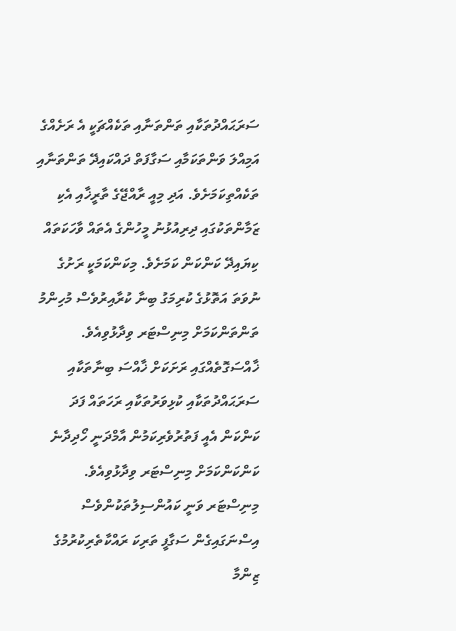ސަރަޙައްދުތަކާއި ތަންތަނާއި ތަކެއްޗަކީ އެ ރަށެއްގެ އަމިއްލަ ވަންތަކަމާއި ސަގާފަތް ދައްކައިދޭ ތަންތަނާއި ތަކެއްތިކަމަށެވެ. އަދި މިއީ ރާއްޖޭގެ ތާރީޚާއި އެކި ޒަމާންތަކުގައި ދިރިއުޅުނު މީހުންގެ އެތައް ވާހަކަތައް ކިޔައިދޭ ކަންކަން ކަމަށެވެ. މިކަންކަމަކީ ރަށުގެ ނުވަތަ އަތޮޅުގެ ކުރިމަގު ބިނާ ކުރާއިރުވެސް މުހިންމު ތަންތަންކަމަށް މިނިސްޓަރ ވިދާޅުވިއެވެ. ޚާއްސަގޮތެއްގައި ރަށަކަށް ޚާއްސަ ބިނާތަކާއި ސަރަޙައްދުތަކާއި ކުޅިވަރުތަކާއި ރަހަތައް ފަދަ ކަންކަން އެއީ ފަތުރުވެރިކަމުން އާމްދަނީ ހޯދިދާނެ ކަންކަންކަމަށް މިނިސްޓަރ ވިދާޅުވިއެވެ.
މިނިސްޓަރ ވަނީ ކައުންސިލުތަކުންވެސް އިސްނަގައިގެން ސަގާފީ ތަރިކަ ރައްކާތެރިކުރުމުގެ ޒިންމާ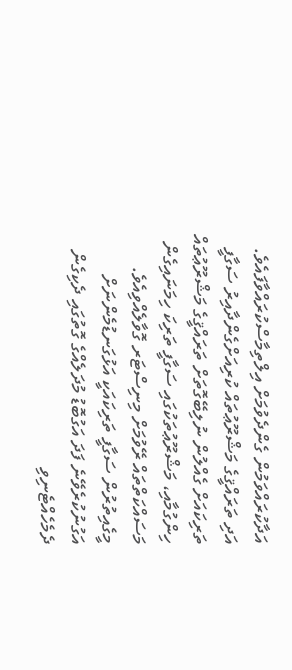އަދާކުރައްވަމުން ގެންދެވުމަށް އިލްތިމާސްކުރައްވާފައެވެ. އަދި ތަރައްޤީގެ މަޝްރޫޢުތައް ކުރިއަށްގެންދާއިރު ސަގާފީ ތަރިކައަށް ގެއްލުން ނުލިބޭގޮތަށް ތަރައްޤީގެ މަޝްރޫޢުތައް ހިންގުމާއި، މަޝްރޫޢުތަކުގައި ސަގާފީ ތަރިކަ ހިމަނައިގެން މަސައްކަތްތައް ރޭވުމަށް މިނިސްޓަރ ގޮވާލެއްވިއެވެ. މީގެއިތުރުން ސަގާފީ ތަރިކައަކީ އަޅުގަނޑުމެންނަށް އަގުނުކުރެވޭނެ ފަދަ އަގުބޮޑު މުދަލެއްގެ ގޮތުގައި ދެކިގެން ދެމެހެއްޓެނިވި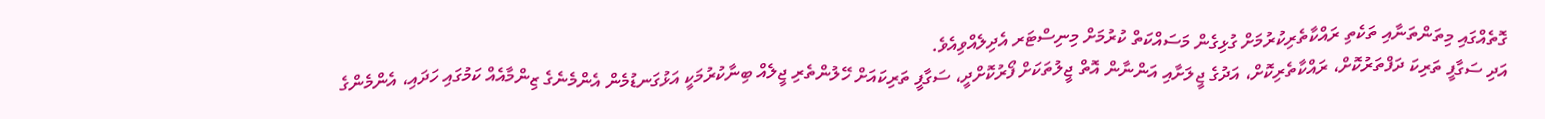ގޮތެއްގައި މިތަންތަނާއި ތަކެތި ރައްކާތެރިކުރުމަށް ގުޅިގެން މަސައްކަތް ކުރުމަށް މިނިސްޓަރ އެދިލެއްވިއެވެ.
އަދި ސަގާފީ ތަރިކަ ދަފްތަރުކޮށް، ރައްކާތެރިކޮށް، އަދުގެ ޖީލަށާއި އަންނާން އޮތް ޖީލުތަކަށް ފޯރުކޮށްދީ، ސަގާފީ ތަރިކައަށް ހޭލުންތެރި ޖީލެއް ބިނާކުރުމަކީ އަޅުގަނޑުމެން އެންމެނެގެ ޒިންމާއެއް ކަމުގައި ހަދައި، އެންމެންގެ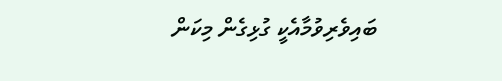ބައިވެރިވުމާއެކީ ގުޅިގެން މިކަން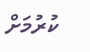ކުރުމަށް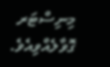މިނިސްޓަރ ގޮވާލެއްވިއެވެ.